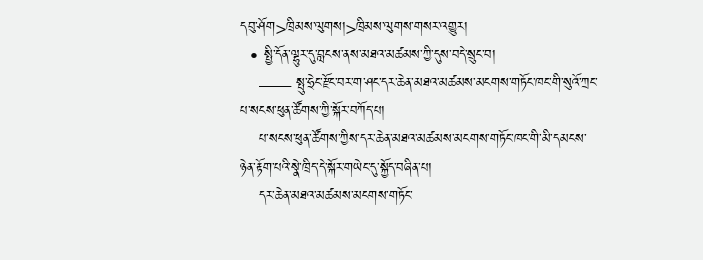དབུ་ཤོག>ཁྲིམས་ལུགས།>ཁྲིམས་ལུགས་གསར་འགྱུར།
  • སྤྱི་དོན་ལྷུར་དུ་བླངས་ནས་མཐའ་མཚམས་ཀྱི་དུས་བདེ་སྲུང་བ།
    —— སྤུ་ཧྲེང་རྫོང་བར་ག་ཤང་དར་ཆེན་མཐའ་མཚམས་མངགས་གཏོང་ཁང་གི་སུའོ་ཀྲང་པ་སངས་ཕུན་ཚོགས་ཀྱི་སྐོར་བཀོད་པ།
    པ་སངས་ཕུན་ཚོགས་ཀྱིས་དར་ཆེན་མཐའ་མཚམས་མངགས་གཏོང་ཁང་གི་མི་དམངས་ཉེན་རྟོག་པའི་སྣེ་ཁྲིད་དེ་སྐོར་གཡེང་དུ་སྐྱོད་བཞིན་པ།
    དར་ཆེན་མཐའ་མཚམས་མངགས་གཏོང་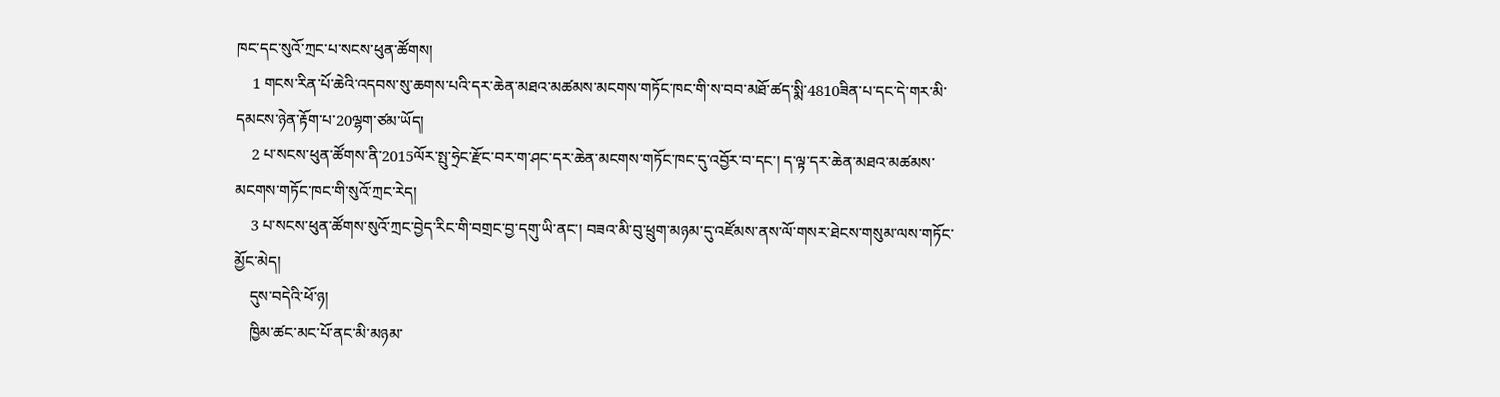ཁང་དང་སུའོ་ཀྲང་པ་སངས་ཕུན་ཚོགས།
    1 གངས་རིན་པོ་ཆེའི་འདབས་སུ་ཆགས་པའི་དར་ཆེན་མཐའ་མཚམས་མངགས་གཏོང་ཁང་གི་ས་བབ་མཐོ་ཚད་སྨི་4810ཟིན་པ་དང་དེ་གར་མི་དམངས་ཉེན་རྟོག་པ་20ལྷག་ཙམ་ཡོད།
    2 པ་སངས་ཕུན་ཚོགས་ནི་2015ལོར་སྤུ་ཧྲེང་རྫོང་བར་ག་ཤང་དར་ཆེན་མངགས་གཏོང་ཁང་དུ་འབྱོར་བ་དང་། ད་ལྟ་དར་ཆེན་མཐའ་མཚམས་མངགས་གཏོང་ཁང་གི་སུའོ་ཀྲང་རེད།
    3 པ་སངས་ཕུན་ཚོགས་སུའོ་ཀྲང་བྱེད་རིང་གི་བགྲང་བྱ་དགུ་ཡི་ནང་། བཟའ་མི་བུ་ཕྲུག་མཉམ་དུ་འཛོམས་ནས་ལོ་གསར་ཐེངས་གསུམ་ལས་གཏོང་མྱོང་མེད།
    དུས་བདེའི་ཕོ་ཉ།
    ཁྱིམ་ཚང་མང་པོ་ནང་མི་མཉམ་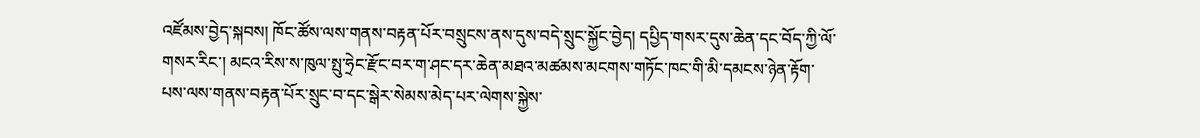འཛོམས་བྱེད་སྐབས། ཁོང་ཚོས་ལས་གནས་བརྟན་པོར་བསྲུངས་ནས་དུས་བདེ་སྲུང་སྐྱོང་བྱེད། དཔྱིད་གསར་དུས་ཆེན་དང་བོད་ཀྱི་ལོ་གསར་རིང་། མངའ་རིས་ས་ཁུལ་སྤུ་ཧྲེང་རྫོང་བར་ག་ཤང་དར་ཆེན་མཐའ་མཚམས་མངགས་གཏོང་ཁང་གི་མི་དམངས་ཉེན་རྟོག་པས་ལས་གནས་བརྟན་པོར་སྲུང་བ་དང་སྒེར་སེམས་མེད་པར་ལེགས་སྐྱེས་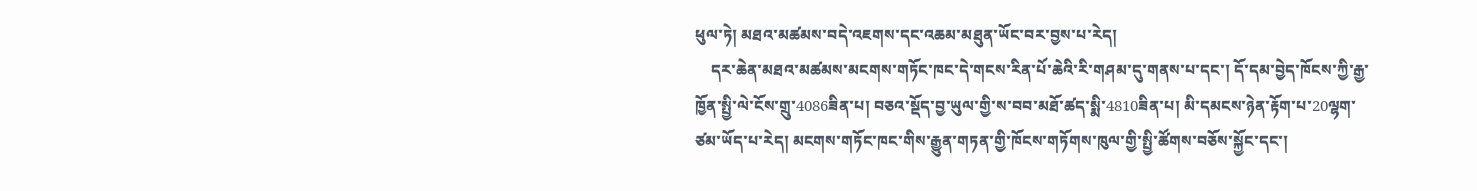ཕུལ་ཏེ། མཐའ་མཚམས་བདེ་འཇགས་དང་འཆམ་མཐུན་ཡོང་བར་བྱས་པ་རེད།
    དར་ཆེན་མཐའ་མཚམས་མངགས་གཏོང་ཁང་དེ་གངས་རིན་པོ་ཆེའི་རི་གཤམ་དུ་གནས་པ་དང་། དོ་དམ་བྱེད་ཁོངས་ཀྱི་རྒྱ་ཁྱོན་སྤྱི་ལེ་ངོས་གྲུ་4086ཟིན་པ། བཅའ་སྡོད་བྱ་ཡུལ་གྱི་ས་བབ་མཐོ་ཚད་སྨི་4810ཟིན་པ། མི་དམངས་ཉེན་རྟོག་པ་20ལྷག་ཙམ་ཡོད་པ་རེད། མངགས་གཏོང་ཁང་གིས་རྒྱུན་གཏན་གྱི་ཁོངས་གཏོགས་ཁུལ་གྱི་སྤྱི་ཚོགས་བཅོས་སྐྱོང་དང་།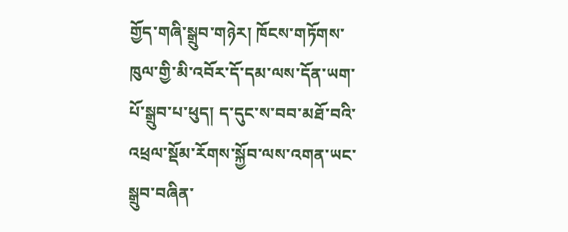གྱོད་གཞི་སྒྲུབ་གཉེར། ཁོངས་གཏོགས་ཁུལ་གྱི་མི་འབོར་དོ་དམ་ལས་དོན་ཡག་པོ་སྒྲུབ་པ་ཕུད། ད་དུང་ས་བབ་མཐོ་བའི་འཕྲལ་སྡོམ་རོགས་སྐྱོབ་ལས་འགན་ཡང་སྒྲུབ་བཞིན་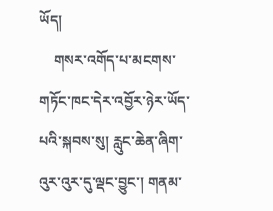ཡོད།
    གསར་འགོད་པ་མངགས་གཏོང་ཁང་དེར་འབྱོར་ཉེར་ཡོད་པའི་སྐབས་སུ། རླུང་ཆེན་ཞིག་འུར་འུར་དུ་ལྡང་བྱུང་། གནམ་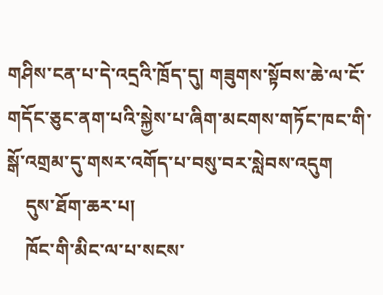གཤིས་ངན་པ་དེ་འདྲའི་ཁྲོད་དུ། གཟུགས་སྟོབས་ཆེ་ལ་ངོ་གདོང་ཅུང་ནག་པའི་སྐྱེས་པ་ཞིག་མངགས་གཏོང་ཁང་གི་སྒོ་འགྲམ་དུ་གསར་འགོད་པ་བསུ་བར་སླེབས་འདུག
    དུས་ཐོག་ཆར་པ།
    ཁོང་གི་མིང་ལ་པ་སངས་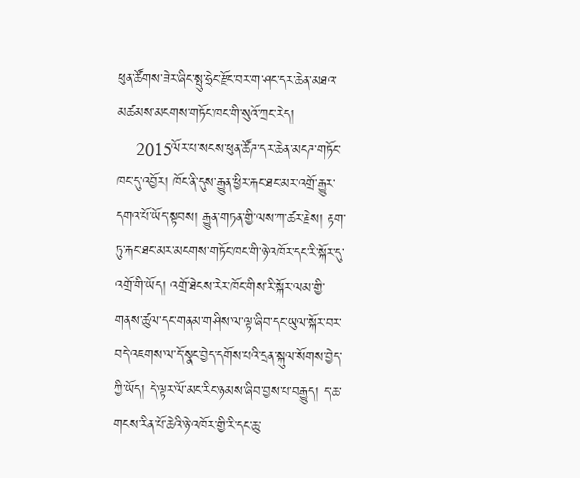ཕུན་ཚོགས་ཟེར་ཞིང་སྤུ་ཧྲེང་རྫོང་བར་ག་ཤང་དར་ཆེན་མཐའ་མཚམས་མངགས་གཏོང་ཁང་གི་སུའོ་ཀྲང་རེད།
    2015ལོར་པ་སངས་ཕུན་ཚོཌ་དར་ཆེན་མངཌ་གཏོང་ཁང་དུ་འབྱོར། ཁོང་ནི་དུས་རྒྱུན་ཕྱིར་རྐང་ཐང་མར་འགྲོ་རྒྱུར་དགའ་པོ་ཡོད་སྟབས། རྒྱུན་གཏན་གྱི་ལས་ཀ་ཚར་རྗེས། རྟག་ཏུ་རྐང་ཐང་མར་མངགས་གཏོང་ཁང་གི་ཉེ་འཁོར་དང་རི་སྐོར་དུ་འགྲོ་གི་ཡོད། འགྲོ་ཐེངས་རེར་ཁོང་གིས་རི་སྐོར་ལམ་གྱི་གནས་ཚུལ་དང་གནམ་གཤིས་ལ་ལྟ་ཞིབ་དང་ཡུལ་སྐོར་བར་བདེ་འཇགས་ལ་དོ་སྣང་བྱེད་དགོས་པའི་དྲན་སྐུལ་སོགས་བྱེད་ཀྱི་ཡོད། དེ་ལྟར་ལོ་མང་རིང་ཉམས་ཞིབ་བྱས་པ་བརྒྱུད། ད་ཆ་གངས་རིན་པོ་ཆེའི་ཉེ་འཁོར་གྱི་རི་དང་ཆུ་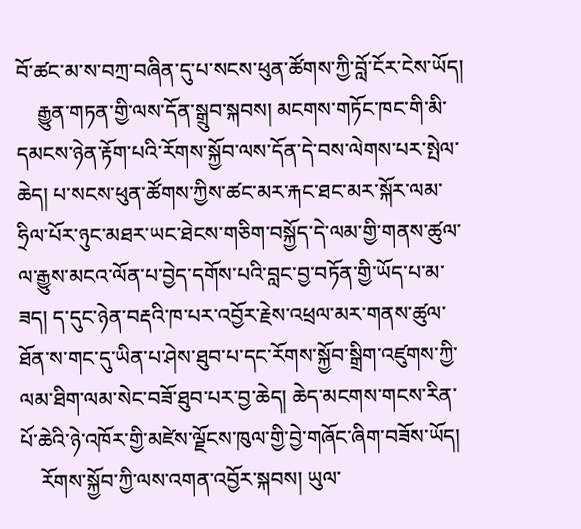བོ་ཚང་མ་ས་བཀྲ་བཞིན་དུ་པ་སངས་ཕུན་ཚོགས་ཀྱི་བློ་ངོར་ངེས་ཡོད།
    རྒྱུན་གཏན་གྱི་ལས་དོན་སྒྲུབ་སྐབས། མངགས་གཏོང་ཁང་གི་མི་དམངས་ཉེན་རྟོག་པའི་རོགས་སྐྱོབ་ལས་དོན་དེ་བས་ལེགས་པར་སྤེལ་ཆེད། པ་སངས་ཕུན་ཚོགས་ཀྱིས་ཚང་མར་རྐང་ཐང་མར་སྐོར་ལམ་ཧྲིལ་པོར་ཉུང་མཐར་ཡང་ཐེངས་གཅིག་བསྐྱོད་དེ་ལམ་གྱི་གནས་ཚུལ་ལ་རྒྱུས་མངའ་ལོན་པ་བྱེད་དགོས་པའི་བླང་བྱ་བཏོན་གྱི་ཡོད་པ་མ་ཟད། ད་དུང་ཉེན་བརྡའི་ཁ་པར་འབྱོར་རྗེས་འཕྲལ་མར་གནས་ཚུལ་ཐོན་ས་གང་དུ་ཡིན་པ་ཤེས་ཐུབ་པ་དང་རོགས་སྐྱོབ་སྒྲིག་འཛུགས་ཀྱི་ལམ་ཐིག་ལམ་སེང་བཟོ་ཐུབ་པར་བྱ་ཆེད། ཆེད་མངགས་གངས་རིན་པོ་ཆེའི་ཉེ་འཁོར་གྱི་མཛེས་ལྗོངས་ཁུལ་གྱི་བྱེ་གཞོང་ཞིག་བཟོས་ཡོད།
    རོགས་སྐྱོབ་ཀྱི་ལས་འགན་འབྱོར་སྐབས། ཡུལ་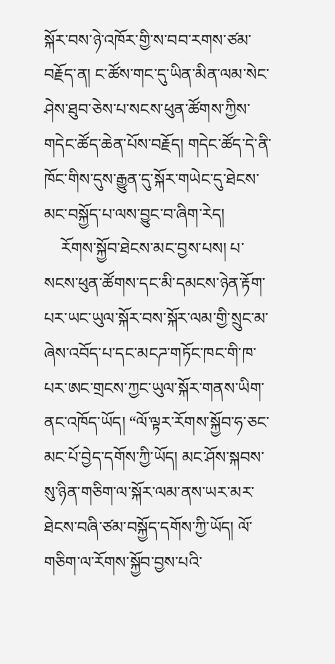སྐོར་བས་ཉེ་འཁོར་གྱི་ས་བབ་རགས་ཙམ་བརྗོད་ན། ང་ཚོས་གང་དུ་ཡིན་མིན་ལམ་སེང་ཤེས་ཐུབ་ཅེས་པ་སངས་ཕུན་ཚོགས་ཀྱིས་གདེང་ཚོད་ཆེན་པོས་བརྗོད། གདེང་ཚོད་དེ་ནི་ཁོང་གིས་དུས་རྒྱུན་དུ་སྐོར་གཡེང་དུ་ཐེངས་མང་བསྐྱོད་པ་ལས་བྱུང་བ་ཞིག་རེད།
    རོགས་སྐྱོབ་ཐེངས་མང་བྱས་པས། པ་སངས་ཕུན་ཚོགས་དང་མི་དམངས་ཉེན་རྟོག་པར་ཡང་ཡུལ་སྐོར་བས་སྐོར་ལམ་གྱི་སྲུང་མ་ཞེས་འབོད་པ་དང་མངཌ་གཏོང་ཁང་གི་ཁ་པར་ཨང་གྲངས་ཀྱང་ཡུལ་སྐོར་གནས་ཡིག་ནང་འཁོད་ཡོད། “ལོ་ལྟར་རོགས་སྐྱོབ་ཧ་ཅང་མང་པོ་བྱེད་དགོས་ཀྱི་ཡོད། མང་ཤོས་སྐབས་སུ་ཉིན་གཅིག་ལ་སྐོར་ལམ་ནས་ཡར་མར་ཐེངས་བཞི་ཙམ་བསྐྱོད་དགོས་ཀྱི་ཡོད། ལོ་གཅིག་ལ་རོགས་སྐྱོབ་བྱས་པའི་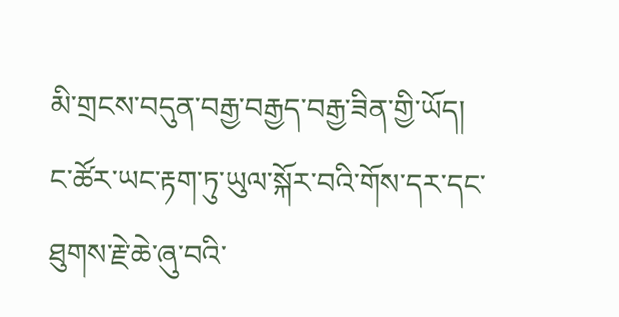མི་གྲངས་བདུན་བརྒྱ་བརྒྱད་བརྒྱ་ཟིན་གྱི་ཡོད། ང་ཚོར་ཡང་རྟག་ཏུ་ཡུལ་སྐོར་བའི་གོས་དར་དང་ཐུགས་རྗེ་ཆེ་ཞུ་བའི་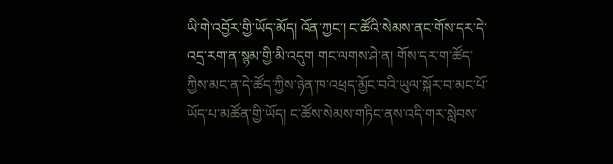ཡི་གེ་འབྱོར་གྱི་ཡོད་མོད། འོན་ཀྱང་། ང་ཚོའི་སེམས་ནང་གོས་དར་དེ་འདྲ་རག་ན་སྙམ་གྱི་མི་འདུག གང་ལགས་ཤེ་ན། གོས་དར་ག་ཚོད་ཀྱིས་མང་ན་དེ་ཚོད་ཀྱིས་ཉེན་ཁ་འཕྲད་མྱོང་བའི་ཡུལ་སྐོར་བ་མང་པོ་ཡོད་པ་མཚོན་གྱི་ཡོད། ང་ཚོས་སེམས་གཏིང་ནས་འདི་གར་སླེབས་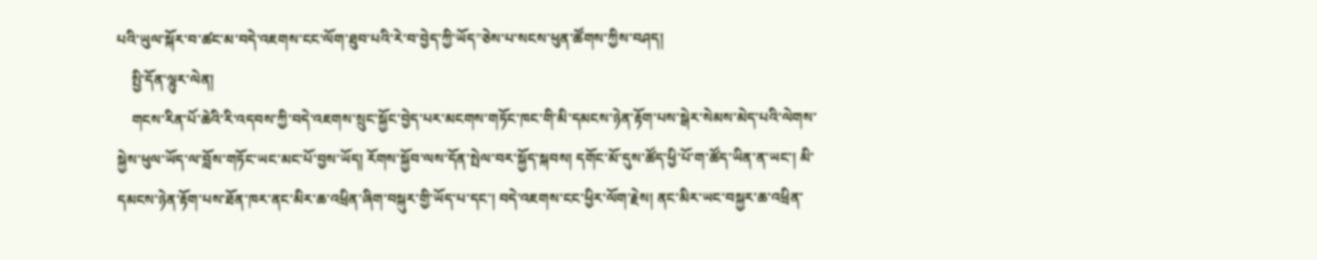པའི་ཡུལ་སྐོར་བ་ཚང་མ་བདེ་འཇགས་ངང་ལོག་ཐུབ་པའི་རེ་བ་བྱེད་ཀྱི་ཡོད”ཅེས་པ་སངས་ཕུན་ཚོགས་ཀྱིས་བཤད།
    སྤྱི་དོན་ལྷུར་ལེན།
    གངས་རིན་པོ་ཆེའི་རི་འདབས་ཀྱི་བདེ་འཇགས་སྲུང་སྐྱོང་བྱེད་པར་མངགས་གཏོང་ཁང་གི་མི་དམངས་ཉེན་རྟོག་པས་སྒེར་སེམས་མེད་པའི་ལེགས་སྐྱེས་ཕུལ་ཡོད་ལ་བློས་གཏོང་ཡང་མང་པོ་བྱས་ཡོད། རོགས་སྐྱོབ་ལས་དོན་སྤེལ་བར་སྐྱོད་སྐབས། དགོང་མོ་དུས་ཚོད་ཕྱི་པོ་ག་ཚོད་ཡིན་ན་ཡང་། མི་དམངས་ཉེན་རྟོག་པས་ཐོན་ཁར་ནང་མིར་ཆ་འཕྲིན་ཞིག་བསྐུར་གྱི་ཡོད་པ་དང་། བདེ་འཇགས་ངང་ཕྱིར་ལོག་རྗེས། ནང་མིར་ཡང་བསྐྱར་ཆ་འཕྲིན་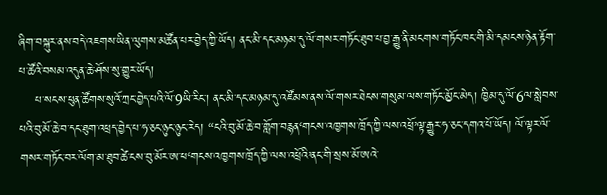ཞིག་བསྐུར་ནས་བདེ་འཇགས་ཡིན་ལུགས་མཚོན་པར་བྱེད་ཀྱི་ཡོད། ནང་མི་དང་མཉམ་དུ་ལོ་གསར་གཏོང་ཐུབ་པ་བྱ་རྒྱུ་ནི་མངགས་གཏོང་ཁང་གི་མི་དམངས་ཉེན་རྟོག་པ་ཚོའི་བསམ་འདུན་ཆེ་ཤོས་སུ་གྱུར་ཡོད།
    པ་སངས་ཕུན་ཚོགས་སུའོ་ཀྲང་བྱེད་པའི་ལོ་9ཡི་རིང་། ནང་མི་དང་མཉམ་དུ་འཛོམས་ནས་ལོ་གསར་ཐེངས་གསུམ་ལས་གཏོང་མྱོང་མེད། ཁྱིམ་དུ་ལོ་6ལ་སླེབས་པའི་བུ་མོ་ཆེ་བ་དང་ཐུག་འཕྲད་བྱེད་པ་ཧ་ཅང་ཉུང་ཉུང་རེད། “ངའི་བུ་མོ་ཆེ་བ་གློག་བརྙན‘གངས་འཁྱགས་ཁྲོད་ཀྱི་ལས་འཕྲོ’ལྟ་རྒྱུར་ཧ་ཅང་དགའ་པོ་ཡོད། ལོ་ལྟར་ལོ་གསར་གཏོང་བར་ལོག་མ་ཐུབ་ཚེ་ངས་བུ་མོར་ཨ་ཕ‘གངས་འཁྱགས་ཁྲོད་ཀྱི་ལས་འཕྲོའི’ནང་གི་སྲས་མོ་ཨའེ་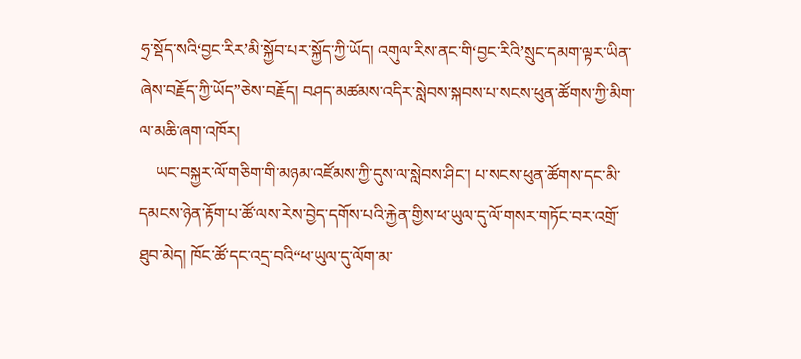ཧྲ་སྡོད་སའི‘བྱང་རིར’མི་སྐྱོབ་པར་སྐྱོད་ཀྱི་ཡོད། འགུལ་རིས་ནང་གི‘བྱང་རིའི’སྲུང་དམག་ལྟར་ཡིན་ཞེས་བརྗོད་ཀྱི་ཡོད”ཅེས་བརྗོད། བཤད་མཚམས་འདིར་སླེབས་སྐབས་པ་སངས་ཕུན་ཚོགས་ཀྱི་མིག་ལ་མཆི་ཞག་འཁོར།
    ཡང་བསྐྱར་ལོ་གཅིག་གི་མཉམ་འཛོམས་ཀྱི་དུས་ལ་སླེབས་ཤིང་། པ་སངས་ཕུན་ཚོགས་དང་མི་དམངས་ཉེན་རྟོག་པ་ཚོ་ལས་རེས་བྱེད་དགོས་པའི་རྐྱེན་གྱིས་ཕ་ཡུལ་དུ་ལོ་གསར་གཏོང་བར་འགྲོ་ཐུབ་མེད། ཁོང་ཚོ་དང་འདྲ་བའི“ཕ་ཡུལ་དུ་ལོག་མ་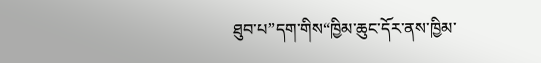ཐུབ་པ”དག་གིས“ཁྱིམ་ཆུང་དོར་ནས་ཁྱིམ་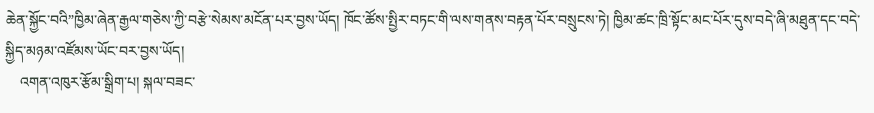ཆེན་སྐྱོང་བའི”ཁྱིམ་ཞེན་རྒྱལ་གཅེས་ཀྱི་བརྩེ་སེམས་མངོན་པར་བྱས་ཡོད། ཁོང་ཚོས་སྤྱིར་བཏང་གི་ལས་གནས་བརྟན་པོར་བསྲུངས་ཏེ། ཁྱིམ་ཚང་ཁྲི་སྟོང་མང་པོར་དུས་བདེ་ཞི་མཐུན་དང་བདེ་སྐྱིད་མཉམ་འཛོམས་ཡོང་བར་བྱས་ཡོད།
    འགན་འཁུར་རྩོམ་སྒྲིག་པ། སྐལ་བཟང་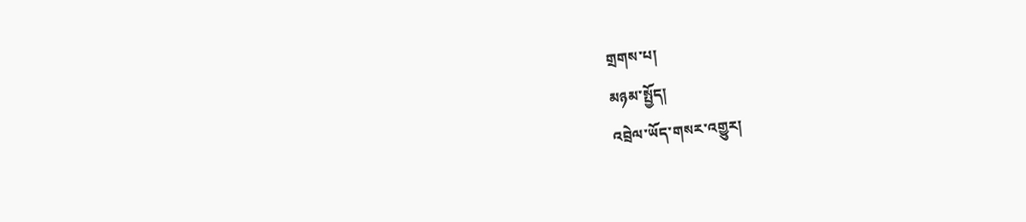གྲགས་པ།
མཉམ་སྤྱོད།
འབྲེལ་ཡོད་གསར་འགྱུར།